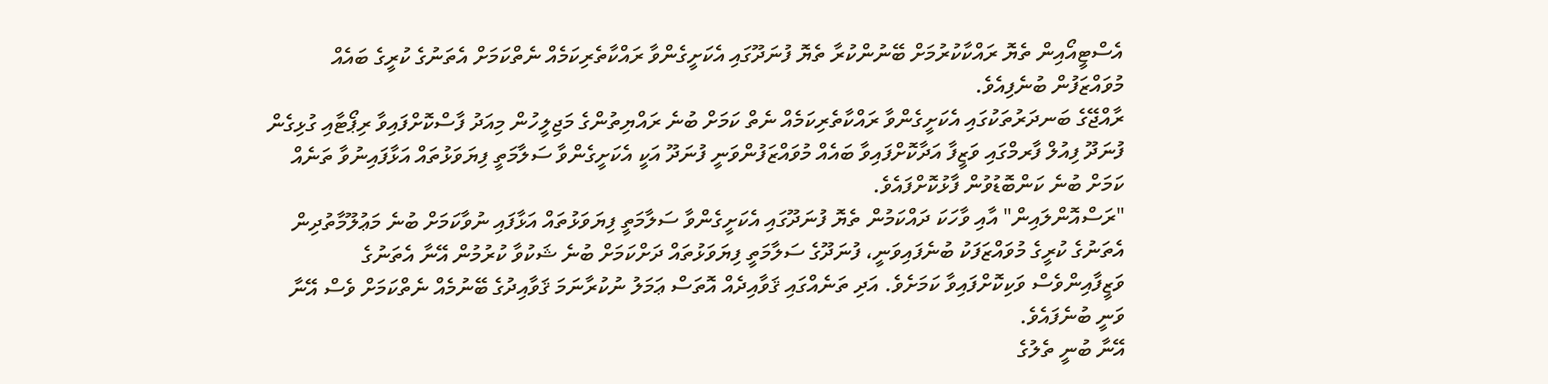އެސްޓީއޯއިން ތެޔޮ ރައްކާކުރުމަށް ބޭނުންކުރާ ތެޔޮ ފުނަދޫގައި އެކަށީގެންވާ ރައްކާތެރިކަމެއް ނެތްކަމަށް އެތަނުގެ ކުރީގެ ބައެއް މުވައްޒަފުން ބުނެފިއެވެ.
ރާއްޖޭގެ ބަނދަރުތަކުގައި އެކަށީގެންވާ ރައްކާތެރިކަމެއް ނެތް ކަމަށް ބުނެ ރައްޔިތުންގެ މަޖިލީހުން މިއަދު ފާސްކޮށްފައިވާ ރިޕޯޓާއި ގުޅިގެން ފުނަދޫ ފިއުލް ފާރމްގައި ވަޒީފާ އަދާކޮށްފައިވާ ބައެއް މުވައްޒަފުންވަނީ ފުނަދޫ އަކީ އެކަށީގެންވާ ސަލާމަތީ ފިޔަވަޅުތައް އަޅާފައިނުވާ ތަނެއް ކަމަށް ބުނެ ކަންބޮޑުވުން ފާޅުކޮށްފައެވެ.
"ރަސްއޮންލައިން" އާއި ވާހަކަ ދައްކަމުން ތެޔޮ ފުނަދޫގައި އެކަށީގެންވާ ސަލާމަތީ ފިޔަވަޅުތައް އަޅާފައި ނުވާކަމަށް ބުނެ މަޢުލޫމާތުދިން އެތަނުގެ ކުރީގެ މުވައްޒަފަކު ބުނެފައިވަނީ، ފުނަދޫގެ ސަލާމަތީ ފިޔަވަޅުތައް ދަށްކަމަށް ބުނެ ޝަކުވާ ކުރުމުން އޭނާ އެތަނުގެ ވަޒީފާއިންވެސް ވަކިކޮށްފައިވާ ކަމަށެވެ. އަދި ތަނެއްގައި ޤަވާއިދެއް އޮތަސް ޢަމަލު ނުކުރާނަމަ ޤަވާއިދުގެ ބޭނުމެއް ނެތްކަމަށް ވެސް އޭނާ ވަނީ ބުނެފައެވެ.
އޭނާ ބުނީ ތެލުގެ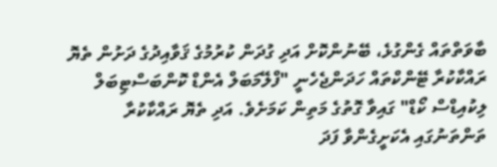ބާވަތްތައް ގެންގުޅެ، ބޭނުންކޮށް އަދި ގުދަން ކުރުމުގެ ޤަވާއިދުގެ ދަށުން ތެޔޮ ރައްކާކުރާ ޓޭންކްތައް ހަދަންޖެހެނީ "ފްލޭމަބަލް އެންޑް ކޮންބަސްޓިބަލް ލިކުއިޑްސް ކޯޑް" ގައިވާ ގޮތުގެ މަތިން ކަމަށެވެ. އަދި ތެޔޮ ރައްކާކުރާ ތަންތަނުގައި އެކަށީގެންވާ ފަދަ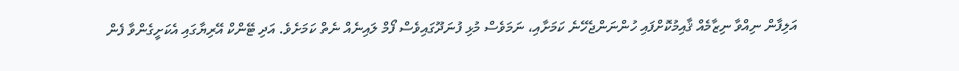އަލިފާން ނިއްވާ ނިޒާމެއް ޤާއިމުކޮށްފައި ހުންނަންޖެހޭނެ ކަމަށާއި، ނަމަވެސް މުޅި ފުނަދޫގައިވެސް ފޯމް ލައިނެއް ނެތް ކަމަށެވެ. އަދި ޓޭންކް އޭރިޔާގައި އެކަށީގެންވާ ފެން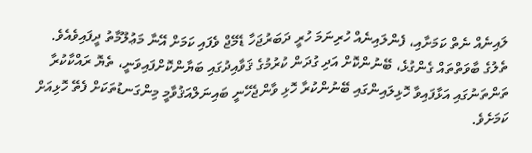ލައިނެއް ނެތް ކަމަށާއި، ފެންލައިނެއް ހުރިނަމަ ހުރީ ދަބަރުޖަހާ ޑެމޭޖް ވެފައި ކަމަށް އޭނާ މަޢުލޫމާތު ދީފައިވެއެވެ.
ތެލުގެ ބާވަތްތައް ގެންގުޅެ، ބޭނުންކޮށް އަދި ގުދަން ކުރުމުގެ ޤަވާއިދުގައި ބަޔާންކޮށްފައިވަނީ، ތެޔޮ ރައްކާކުރާ ތަންތަނުގައި އަޅާފައިވާ ހޮޅިލައިންގައި ބޭނުންކުރާ ހޮޅި ވާންޖެހޭނީ ބައިނަލްއަޤުވާމީ މިންގަނޑުތަކަށް ފެތޭ ހޮޅިއަށް ކަމަށެވެ.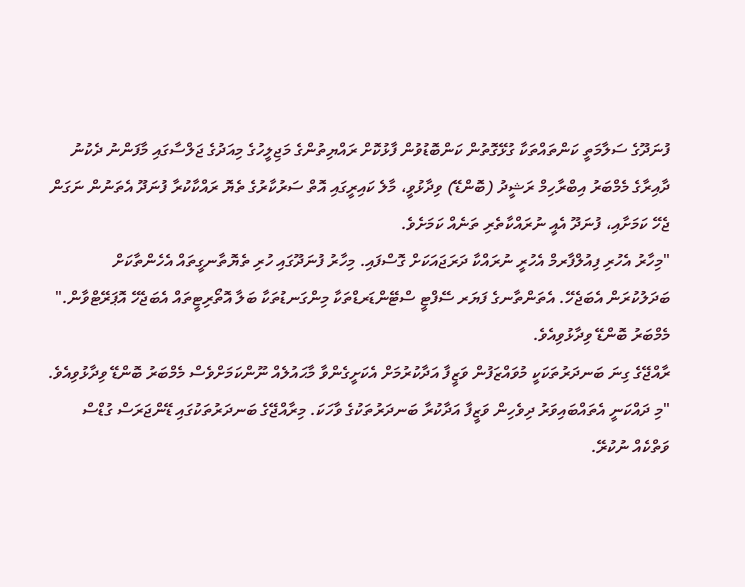ފުނަދޫގެ ސަލާމަތީ ކަންތައްތަކާ ގުޅޭގޮތުން ކަންބޮޑުވުން ފާޅުކޮށް ރައްޔިތުންގެ މަޖިލީހުގެ މިއަދުގެ ޖަލްސާގައި މާފަންނު ދެކުނު ދާއިރާގެ މެމްބަރު އިބްރާހިމް ރަޝީދު (ބޮންޑޭ) ވިދާޅުވީ، މާލެ ކައިރީގައި އޮތް ސަރުކާރުގެ ތެޔޮ ރައްކާކުރާ ފުނަދޫ އެތަނުން ނަގަން ޖެހޭ ކަމަށާއި، ފުނަދޫ އެއީ ނުރައްކާތެރި ތަނެއް ކަމަށެވެ.
"މިހާރު އެހުރި ފިއުލްފާރމް އެހުރީ ނުރައްކާ ދަރަޖައަކަށް ގޮސްފައި. މިހާރު ފުނަދޫގައި ހުރި ތެޔޮތާނގީތައް އެހެންތާކަށް ބަދަލުކުރަން އެބަޖެހޭ. އެތަންތާނގެ ފަޔަރ ސޭފްޓީ ސްޓޭންޑަރޑްތަކާ މިންގަނޑުތަކާ ބަލާ އޮތޯރިޓީތައް އެބަޖެހޭ އޮޕަރޭޓްވާން." މެމްބަރު ބޮންޑޭ ވިދާޅުވިއެވެ.
ރާއްޖޭގެ ގިނަ ބަނދަރުތަކަކީ މުވައްޒަފުން ވަޒީފާ އަދާކުރުމަށް އެކަށީގެންވާ މާޙައުލެއް ނޫންކަމަށްވެސް މެމްބަރު ބޮންޑޭ ވިދާޅުވިއެވެ.
"މި ދައްކަނީ އެތައްބައިވަރު ދިވެހިން ވަޒީފާ އަދާކުރާ ބަނދަރުތަކުގެ ވާހަކަ. މިރާއްޖޭގެ ބަނދަރުތަކުގައި ޑޭންޖަރަސް ގުޑްސް ވަތްކެއް ނުކުރޭ.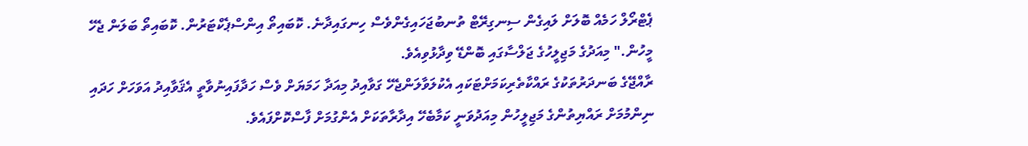ޕެޓްރޯލް ހަމެއް ބޮލަށް ލައިގެން ސިނގިރޭޓް ތުނބުޖަހައިގެންވެސް ހިނގައިދާނެ. ކޮބައިތޯ އިންސްޕެކްޓަރުން. ކޮބައިތޯ ބަލަން ޖެހޭ މީހުން." މިއަދުގެ މަޖިލީހުގެ ޖަލްސާގައި ބޮންޑޭ ވިދާޅުވިއެވެ.
ރާއްޖޭގެ ބަނދަރުތަކުގެ ރައްކާތެރިކަމަށްޓަކައި އެކުލަވާލަންޖެހޭ ގަވާއިދު މިއަދާ ހަމަޔަށް ވެސް ހަދާފައިނުވާތީ އެޤަވާއިދު އަވަހަށް ހަދައި ނިންމުމަށް ރައްޔިތުންގެ މަޖިލީހުން މިއަދުވަނީ ކަމާބެހޭ އިދާރާތަކަށް އެންގުމަށް ފާސްކޮށްފައެވެ.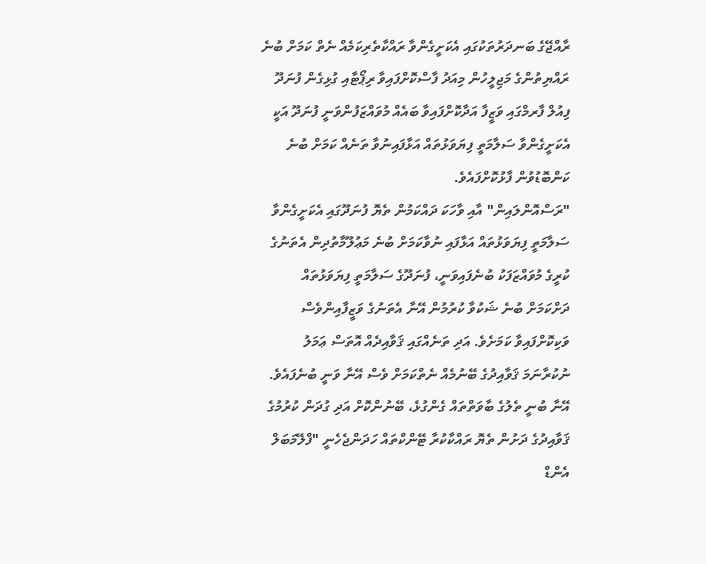ރާއްޖޭގެ ބަނދަރުތަކުގައި އެކަށީގެންވާ ރައްކާތެރިކަމެއް ނެތް ކަމަށް ބުނެ ރައްޔިތުންގެ މަޖިލީހުން މިއަދު ފާސްކޮށްފައިވާ ރިޕޯޓާއި ގުޅިގެން ފުނަދޫ ފިއުލް ފާރމްގައި ވަޒީފާ އަދާކޮށްފައިވާ ބައެއް މުވައްޒަފުންވަނީ ފުނަދޫ އަކީ އެކަށީގެންވާ ސަލާމަތީ ފިޔަވަޅުތައް އަޅާފައިނުވާ ތަނެއް ކަމަށް ބުނެ ކަންބޮޑުވުން ފާޅުކޮށްފައެވެ.
"ރަސްއޮންލައިން" އާއި ވާހަކަ ދައްކަމުން ތެޔޮ ފުނަދޫގައި އެކަށީގެންވާ ސަލާމަތީ ފިޔަވަޅުތައް އަޅާފައި ނުވާކަމަށް ބުނެ މަޢުލޫމާތުދިން އެތަނުގެ ކުރީގެ މުވައްޒަފަކު ބުނެފައިވަނީ، ފުނަދޫގެ ސަލާމަތީ ފިޔަވަޅުތައް ދަށްކަމަށް ބުނެ ޝަކުވާ ކުރުމުން އޭނާ އެތަނުގެ ވަޒީފާއިންވެސް ވަކިކޮށްފައިވާ ކަމަށެވެ. އަދި ތަނެއްގައި ޤަވާއިދެއް އޮތަސް ޢަމަލު ނުކުރާނަމަ ޤަވާއިދުގެ ބޭނުމެއް ނެތްކަމަށް ވެސް އޭނާ ވަނީ ބުނެފައެވެ.
އޭނާ ބުނީ ތެލުގެ ބާވަތްތައް ގެންގުޅެ، ބޭނުންކޮށް އަދި ގުދަން ކުރުމުގެ ޤަވާއިދުގެ ދަށުން ތެޔޮ ރައްކާކުރާ ޓޭންކްތައް ހަދަންޖެހެނީ "ފްލޭމަބަލް އެންޑް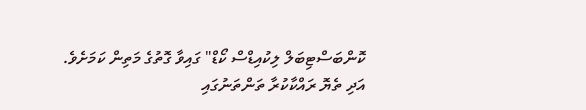ކޮންބަސްޓިބަލް ލިކުއިޑްސް ކޯޑް" ގައިވާ ގޮތުގެ މަތިން ކަމަށެވެ. އަދި ތެޔޮ ރައްކާކުރާ ތަންތަނުގައި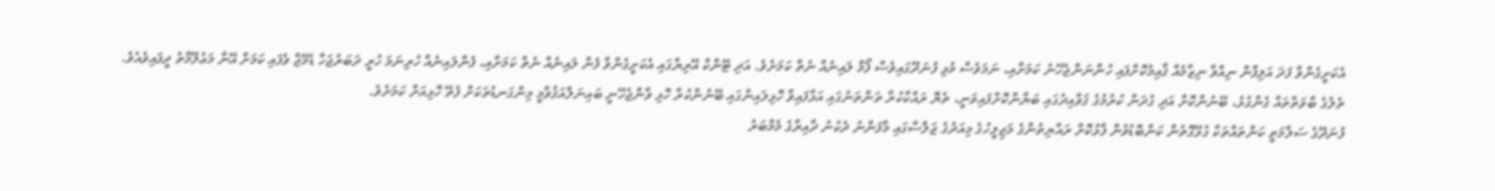އެކަށީގެންވާ ފަދަ އަލިފާން ނިއްވާ ނިޒާމެއް ޤާއިމުކޮށްފައި ހުންނަންޖެހޭނެ ކަމަށާއި، ނަމަވެސް މުޅި ފުނަދޫގައިވެސް ފޯމް ލައިނެއް ނެތް ކަމަށެވެ. އަދި ޓޭންކް އޭރިޔާގައި އެކަށީގެންވާ ފެން ލައިނެއް ނެތް ކަމަށާއި، ފެންލައިނެއް ހުރިނަމަ ހުރީ ދަބަރުޖަހާ ޑެމޭޖް ވެފައި ކަމަށް އޭނާ މަޢުލޫމާތު ދީފައިވެއެވެ.
ތެލުގެ ބާވަތްތައް ގެންގުޅެ، ބޭނުންކޮށް އަދި ގުދަން ކުރުމުގެ ޤަވާއިދުގައި ބަޔާންކޮށްފައިވަނީ، ތެޔޮ ރައްކާކުރާ ތަންތަނުގައި އަޅާފައިވާ ހޮޅިލައިންގައި ބޭނުންކުރާ ހޮޅި ވާންޖެހޭނީ ބައިނަލްއަޤުވާމީ މިންގަނޑުތަކަށް ފެތޭ ހޮޅިއަށް ކަމަށެވެ.
ފުނަދޫގެ ސަލާމަތީ ކަންތައްތަކާ ގުޅޭގޮތުން ކަންބޮޑުވުން ފާޅުކޮށް ރައްޔިތުންގެ މަޖިލީހުގެ މިއަދުގެ ޖަލްސާގައި މާފަންނު ދެކުނު ދާއިރާގެ މެމްބަރު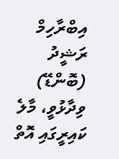އިބްރާހިމް ރަޝީދު (ބޮންޑޭ) ވިދާޅުވީ، މާލެ ކައިރީގައި އޮތް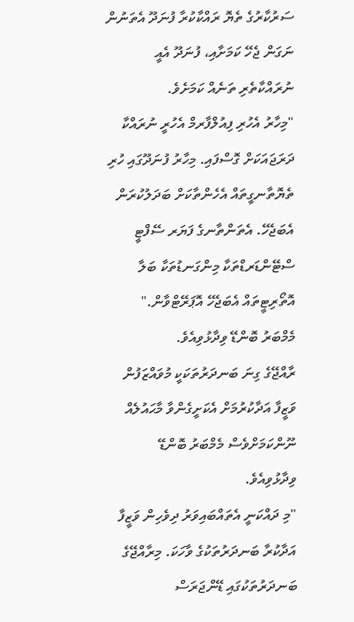ސަރުކާރުގެ ތެޔޮ ރައްކާކުރާ ފުނަދޫ އެތަނުން ނަގަން ޖެހޭ ކަމަށާއި، ފުނަދޫ އެއީ ނުރައްކާތެރި ތަނެއް ކަމަށެވެ.
"މިހާރު އެހުރި ފިއުލްފާރމް އެހުރީ ނުރައްކާ ދަރަޖައަކަށް ގޮސްފައި. މިހާރު ފުނަދޫގައި ހުރި ތެޔޮތާނގީތައް އެހެންތާކަށް ބަދަލުކުރަން އެބަޖެހޭ. އެތަންތާނގެ ފަޔަރ ސޭފްޓީ ސްޓޭންޑަރޑްތަކާ މިންގަނޑުތަކާ ބަލާ އޮތޯރިޓީތައް އެބަޖެހޭ އޮޕަރޭޓްވާން." މެމްބަރު ބޮންޑޭ ވިދާޅުވިއެވެ.
ރާއްޖޭގެ ގިނަ ބަނދަރުތަކަކީ މުވައްޒަފުން ވަޒީފާ އަދާކުރުމަށް އެކަށީގެންވާ މާޙައުލެއް ނޫންކަމަށްވެސް މެމްބަރު ބޮންޑޭ ވިދާޅުވިއެވެ.
"މި ދައްކަނީ އެތައްބައިވަރު ދިވެހިން ވަޒީފާ އަދާކުރާ ބަނދަރުތަކުގެ ވާހަކަ. މިރާއްޖޭގެ ބަނދަރުތަކުގައި ޑޭންޖަރަސް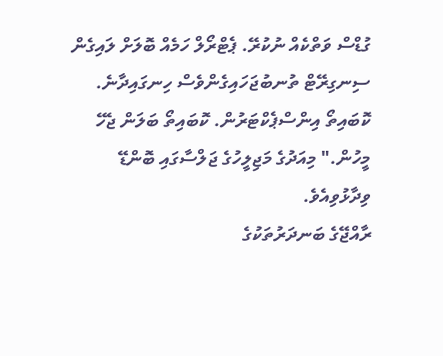ގުޑްސް ވަތްކެއް ނުކުރޭ. ޕެޓްރޯލް ހަމެއް ބޮލަށް ލައިގެން ސިނގިރޭޓް ތުނބުޖަހައިގެންވެސް ހިނގައިދާނެ. ކޮބައިތޯ އިންސްޕެކްޓަރުން. ކޮބައިތޯ ބަލަން ޖެހޭ މީހުން." މިއަދުގެ މަޖިލީހުގެ ޖަލްސާގައި ބޮންޑޭ ވިދާޅުވިއެވެ.
ރާއްޖޭގެ ބަނދަރުތަކުގެ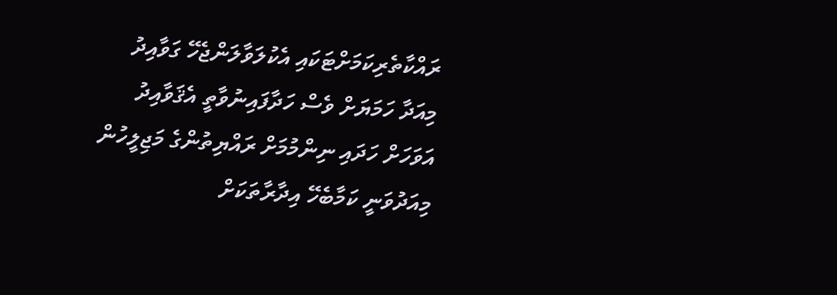ރައްކާތެރިކަމަށްޓަކައި އެކުލަވާލަންޖެހޭ ގަވާއިދު މިއަދާ ހަމަޔަށް ވެސް ހަދާފައިނުވާތީ އެޤަވާއިދު އަވަހަށް ހަދައި ނިންމުމަށް ރައްޔިތުންގެ މަޖިލީހުން މިއަދުވަނީ ކަމާބެހޭ އިދާރާތަކަށް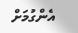އެންގުމަށް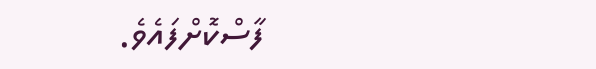ފާސްކޮށްފައެވެ.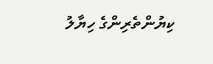ކިޔުންތެރިންގެ ހިޔާލު